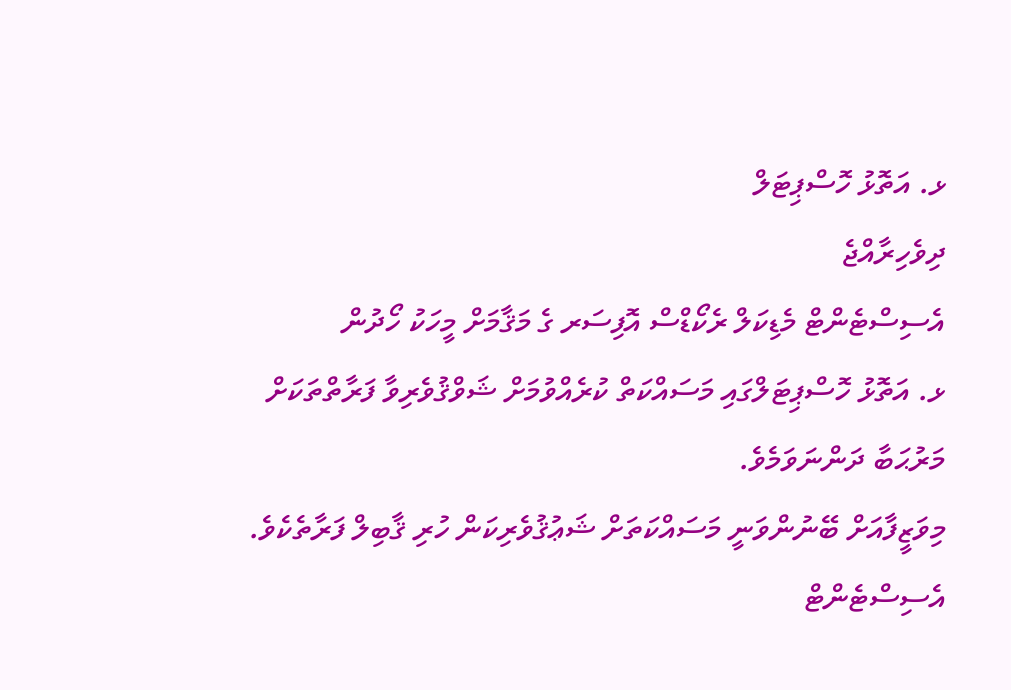ޅ. އަތޮޅު ހޮސްޕިޓަލް
ދިވެހިރާއްޖެ
އެސިސްޓެންޓް މެޑިކަލް ރެކޯޑްސް އޮފިސަރ ގެ މަޤާމަށް މީހަކު ހޯދުން
ޅ. އަތޮޅު ހޮސްޕިޓަލްގައި މަސައްކަތް ކުރެއްވުމަށް ޝަވްޤުވެރިވާ ފަރާތްތަކަށް މަރުޙަބާ ދަންނަވަމެވެ.
މިވަޒީފާއަށް ބޭނުންވަނީ މަސައްކަތަށް ޝަޢުޤުވެރިކަން ހުރި ޤާބިލް ފަރާތެކެވެ.
އެސިސްޓެންޓް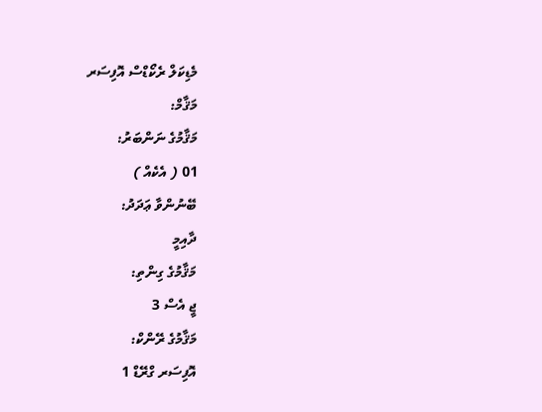މެޑިކަލް ރެކޯޑްސް އޮފިސަރ
މަޤާމް:
މަޤާމުގެ ނަންބަރު:
01 ( އެކެއް )
ބޭނުންވާ ޢަދަދު:
ދާއިމީ
މަޤާމުގެ ގިންތި:
ޖީ އެސް 3
މަޤާމުގެ ރޭންކް:
އޮފިސަރ ގްރޭޑް 1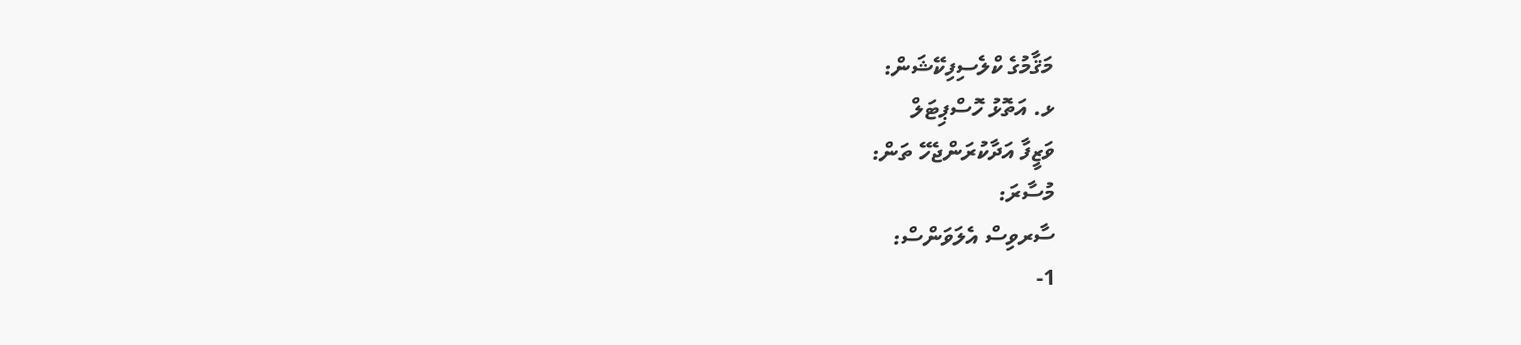މަޤާމުގެ ކްލެސިފިކޭޝަން:
ޅ. އަތޮޅު ހޮސްޕިޓަލް
ވަޒީފާ އަދާކުރަންޖެހޭ ތަން:
މުސާރަ:
ސާރވިސް އެލަވަންސް:
1-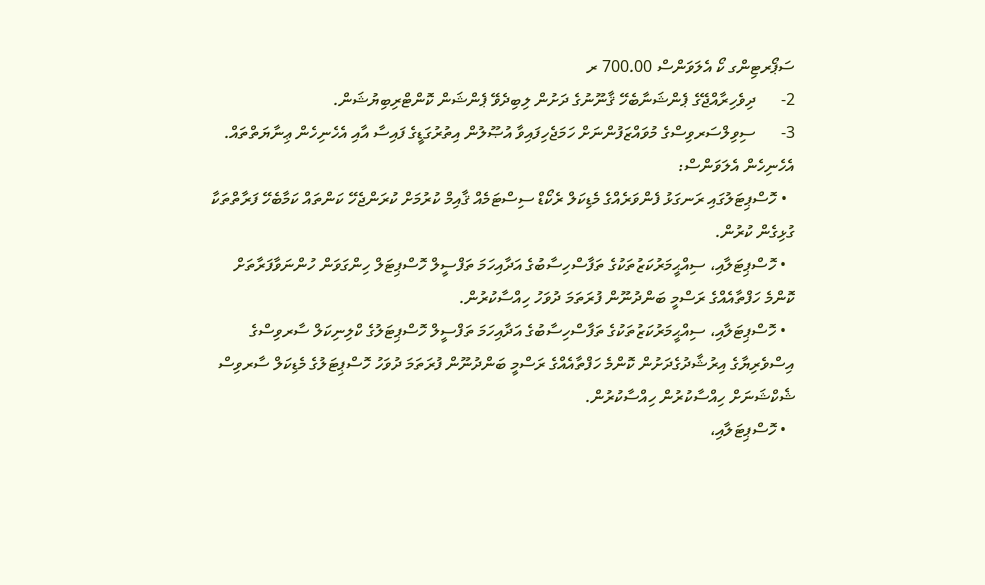ސަޕޯރޓިންގ ކޯ އެލަވަންސް 700.00 ރ
2-      ދިވެހިރާއްޖޭގެ ޕެންޝަނާބެހޭ ޤާނޫނުގެ ދަށުން ލިބިދެވޭ ޕެންޝަން ކޮންޓްރިބިޔުޝަން.
3-      ސިވިލްސަރވިސްގެ މުވައްޒަފުންނަށް ހަމަޖެހިފައިވާ އުޞޫލުން އިތުރުގަޑީގެ ފައިސާ އާއި އެހެނިހެން ޢިނާޔަތްތައް.
އެހެނިހެން އެލަވަންސް:
  • ހޮސްޕިޓަލުގައި ރަނގަޅު ފެންވަރެއްގެ މެޑިކަލް ރެކޯޑް ސިސްޓަމެއް ޤާއިމް ކުރުމަށް ކުރަންޖެހޭ ކަންތައް ކަމާބެހޭ ފަރާތްތަކާ ގުޅިގެން ކުރުން.
  • ހޮސްޕިޓަލާއި، ސިއްޙީމަރުކަޒުތަކުގެ ތަފާސްހިސާބުގެ އަދާއިހަމަ ތަފްސީލް ހޮސްޕިޓަލް ހިންގަވަން ހުންނަވާފަރާތަށް ކޮންމެ ހަފްތާއެއްގެ ރަސްމީ ބަންދުނޫން ފުރަތަމަ ދުވަހު ހިއްސާކުރުން.
  • ހޮސްޕިޓަލާއި، ސިއްޙީމަރުކަޒުތަކުގެ ތަފާސްހިސާބުގެ އަދާއިހަމަ ތަފްސީލް ހޮސްޕިޓަލުގެ ކްލިނިކަލް ސާރވިސްގެ އިސްވެރިޔާގެ އިރުޝާދުގެދަށުން ކޮންމެ ހަފްތާއެއްގެ ރަސްމީ ބަންދުނޫން ފުރަތަމަ ދުވަހު ހޮސްޕިޓަލުގެ މެޑިކަލް ސާރވިސް ޝެކްޝަނަށް ހިއްސާކުރުން ހިއްސާކުރުން.
  • ހޮސްޕިޓަލާއި،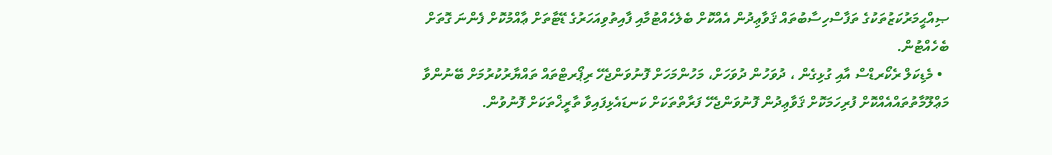ޞިއްޙީމަރުކަޒުތަކުގެ ތަފާސްހިސާބުތައް ޤަވާޢިދުން އެއްކޮށް ބެލެހެއްޓުމާއި ފާއިތުވިއަހަރުގެ ޑޭޓާތަށް ޢާއްމުކޮށް ފެންނަ ގޮތަށް ބެހެއްޓުން.
  • މެޑިކަލް ރެކޯރޑްސް އާއި ގުޅިގެން ، ދުވަހުން ދުވަހަށް، މަހުންމަހަށް ފޮނުވަންޖެހޭ ރިޕޯރޓްތައް ތައްޔާރުކުރުމަށް ބޭނުންވާ މަޢްލޫމާތުތައްއެއްކޮށް ފުރިހަމަކޮށް ޤަވާޢިދުން ފޮނުވަންޖެހޭ ފަރާތްތަކަށް ކަނޑައެޅިފައިވާ ތާރީޚްތަކަށް ފޮނުވުން.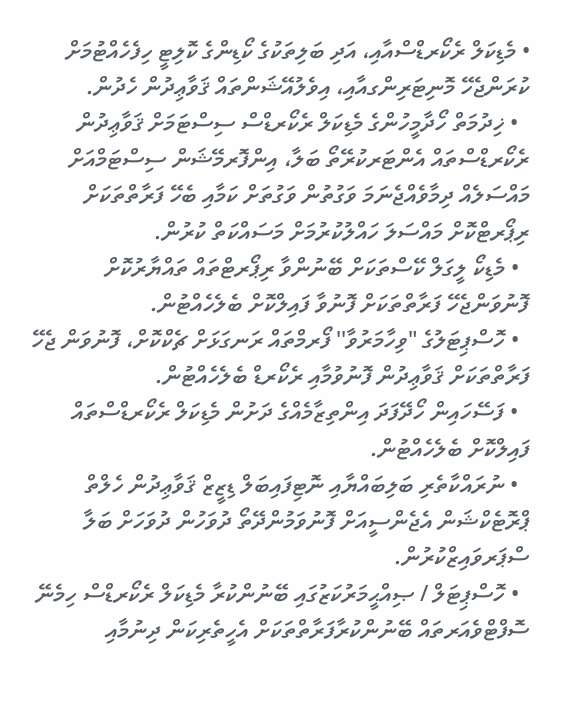• މެޑިކަލް ރެކޯރޑްސްއާއި، އަދި ބަލިތަކުގެ ކޯޑިންގެ ކޮލިޓީ ހިފެހެއްޓުމަށް ކުރަންޖެހޭ މޮނިޓަރިންގއާއި، އިވެލުއޭޝަންތައް ޤަވާޢިދުން ހެދުން.
  • ޚިދުމަތް ހޯދާމީހުންގެ މެޑިކަލް ރެކޯރޑްސް ސިސްޓަމަށް ޤަވާޢިދުން ރެކޯރޑްސްތައް އެންޓަރކުރޭތޯ ބަލާ، އިންފޮރމޭޝަން ސިސްޓަމްއަށް މައްސަލެއް ދިމާވެއްޖެނަމަ ވަގުތުން ވަގުތަށް ކަމާއި ބެހޭ ފަރާތްތަކަށް ރިޕޯރޓްކޮށް މައްސަލަ ހައްލުކުރުމަށް މަސައްކަތް ކުރުން.
  • މެޑިކޯ ލީގަލް ކޭސްތަކަށް ބޭނުންވާ ރިޕޯރޓްތައް ތައްޔާރުކޮށް ފޮނުވަންޖެހޭ ފަރާތްތަކަށް ފޮނުވާ ފައިލްކޮށް ބެލެހެއްޓުން.
  • ހޮސްޕިޓަލުގެ "ވިހާމަރުވާ'' ފޯރމްތައް ރަނގަޅަށް ޗެކްކޮށް، ފޮނުވަން ޖެހޭ ފަރާތްތަކަށް ޤަވާޢިދުން ފޮނުވުމާއި ރެކޯރޑް ބެލެހެއްޓުން.
  • ފަސޭހައިން ހޯދޭފަދަ އިންތިޒާމެއްގެ ދަށުން މެޑިކަލް ރެކޯރޑްސްތައް ފައިލްކޮށް ބެލެހެއްޓުން.
  • ނުރައްކާތެރި ބަލިބައްޔާއި ނޮޓިފައިބަލް ޑިޒީޒް ޤަވާޢިދުން ހެލްތް ޕްރޮޓެކްޝަން އެޖެންސީއަށް ފޮނުވަމުންދޭތޯ ދުވަހުން ދުވަހަށް ބަލާ ސްޕަރވައިޒްކުރުން.
  • ހޮސްޕިޓަލް / ޞިއްޙީމަރުކަޒުގައި ބޭނުންކުރާ މެޑިކަލް ރެކޯރޑްސް ހިމެނޭ ސޮފްޓްވެއަރތައް ބޭނުންކުރާފަރާތްތަކަށް އެހީތެރިކަން ދިނުމާއި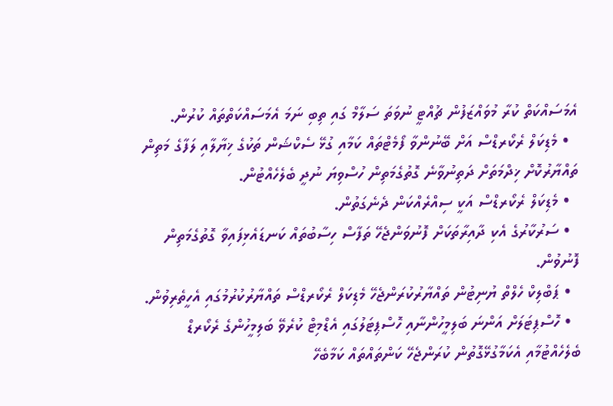އެމަސައްކަތް ކުރާ މުވައްޒަފުން ޗުއްޓީ ނުވަތަ ސަލާމް ގައި ތިބި ނަމަ އެމަސައްކަތްތައް ކުރުން.
  • މެޑިކަލް ރެކޯރޑްސް އަށް ބޭނުންވާ ފޯމެޓްތައް ކަމާއި ގުޅޭ ސެކްޝަން ތަކުގެ ޚިޔާލާއި ލަފާގެ މަތިން ތައްޔާރުކޮށް ޚިދްމަތަށް ދަތިނުވާނެ ގޮތުގެމަތިން ހުސްވިޔަ ނުދީ ބެލެހެއްޓުން.
  • މެޑިކަލް ރެކޯރޑްސް އަކީ ސިއްރެއްކަން ދެނެގަތުން.
  • ސަރުކާރުގެ އެކި ދާއިރާތަކަށް ފޮނުވަންޖެހޭ ތަފާސް ހިސާބުތައް ކަނޑައެޅިފައިވާ ގޮތުގެމަތިން ފޮނުވުން.
  • ޕަބްލިކް ހެލްތް ޔުނިޓުން ތައްޔާރުކުރަންޖެހޭ މެޑިކަލް ރެކޯރޑްސް ތައްޔާރުކުރުމުގައި އެހީތެރިވުން.
  • ހޮސްޕިޓަލަށް އަންނަ ބަލިމީހުންނާއި ހޮސްޕިޓަލުގައި އެޑްމިޓް ކުރެވޭ ބަލިމީހުންގެ ރެކޯރޑް ބެލެހެއްޓުމާއި އެކަމާގުޅޭގޮތުން ކުރަންޖެހޭ ކަންތައްތައް ކަމާބެހޭ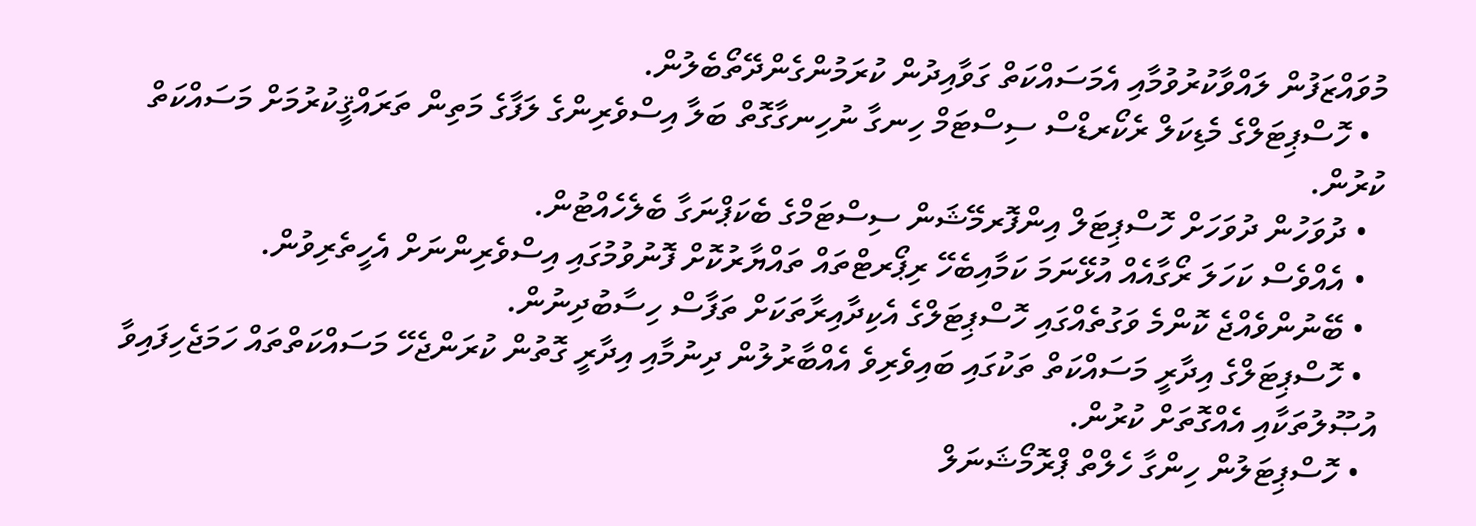މުވައްޒަފުން ލައްވާކުރުވުމާއި އެމަސައްކަތް ގަވާއިދުން ކުރަމުންގެންދޭތޯބެލުން.
  • ހޮސްޕިޓަލްގެ މެޑިކަލް ރެކޯރޑްސް ސިސްޓަމް ހިނގާ ނުހިނގާގޮތް ބަލާ އިސްވެރިންގެ ލަފާގެ މަތިން ތަރައްޤީކުރުމަށް މަސައްކަތް ކުރުން.
  • ދުވަހުން ދުވަހަށް ހޮސްޕިޓަލް އިންފޮރމޭޝަން ސިސްޓަމްގެ ބެކަޕްނަގާ ބެލެހެއްޓުން.
  • އެއްވެސް ކަހަލަ ރޯގާއެއް އުޅޭނަމަ ކަމާއިބެހޭ ރިޕޯރޓްތައް ތައްޔާރުކޮށް ފޮނުވުމުގައި އިސްވެރިންނަށް އެހީތެރިވުން.
  • ބޭނުންވެއްޖެ ކޮންމެ ވަގުތެއްގައި ހޮސްޕިޓަލްގެ އެކިދާއިރާތަކަށް ތަފާސް ހިސާބުދިނުން.
  • ހޮސްޕިޓަލްގެ އިދާރީ މަސައްކަތް ތަކުގައި ބައިވެރިވެ އެއްބާރުލުން ދިނުމާއި އިދާރީ ގޮތުން ކުރަންޖެހޭ މަސައްކަތްތައް ހަމަޖެހިފައިވާ އުޞޫލުތަކާއި އެއްގޮތަށް ކުރުން.
  • ހޮސްޕިޓަލުން ހިންގާ ހެލްތް ޕްރޮމޯޝަނަލް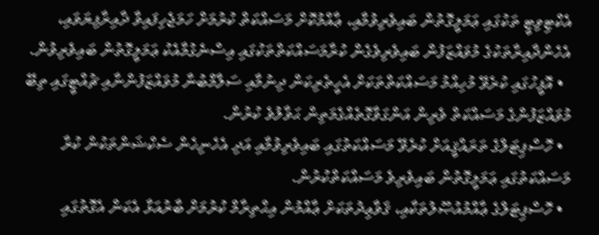އެކްޓިވިޓީ ތަކުގައި ޢަމަލީގޮތުން ބައިވެރިވުމާއި، ޢާއްމުކޮށް މަސައްކަތް ކުރުމަށް ހަމަޖެހިފައިވާ ދާއިރާފިޔަވައި، އެހެންދާއިރާތަކުގެ މުވައްޒަފުން ބައިވެރިވެގެން ކުރާމަސައްކަތްތަކުގައި އިސްނެގުމާއެކު ޢަމަލީގޮތުން ބައިވެރިވުން.
  • އޮފީހުގައި ކުރެވޭ މުހިއްމު މަސައްކަތްތަކަށް އެހީތެރިކަން ދިނުމާއި ސަލާމްބުނާ މުވައްޒަފުންނާއި ޗުއްޓީގައި ތިބޭ މުވައްޒަފުންގެ މަސައްކަތް ވެރިން އަންގަވާގޮތެއްގެމަތިން ޙަވާލުވެ ކުރުން.
  • ހޮސްޕިޓަލްގެ ތަރައްޤީއަށް ކުރެވޭ މަސައްކަތުގައި ބައިވެރިވުމާއި އަދި އެހެނިހެން ސެކްޝަންތަކުން ކުރާ މަސައްކަތުގައި ޢަމަލީގޮތުން ބައިވެރިވެ މަސައްކަތްކުރުން.
  • ހޮސްޕިޓަލްގެ ޢާއްމުއުޞޫލުތަކާއި، ޤަވާޢިދުތަކަށް ޢާއްމުން އިޙްތިރާމް ކުރުމަށް ބާރުއަޅާ އެކަން އެގޮތުގައި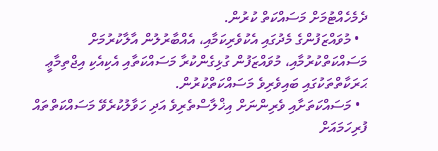ދެމެހެއްޓުމަށް މަސައްކަތް ކުރުން.
  • މުވައްޒަފުންގެ މެދުގައި އެކުވެރިކަމާއި، އެއްބާރުލުން އާލާކުރުމަށް މަސައްކަތްކުރުމާއި، މުވައްޒަފުން ގުޅިގެންކުރާ މަސައްކަތާއި އެކިއެކި އިޖްތިމާޢީ ޙަރަކާތްތަކުގައި ބައިވެރިވެ މަސައްކަތްކުރުން.
  • މަސައްކަތަށާއި ވެރިންނަށް އިޚްލާސްތެރިވެ އަދި ހަވާލުކުރެވޭ މަސައްކަތްތައް ފުރިހަމައަށް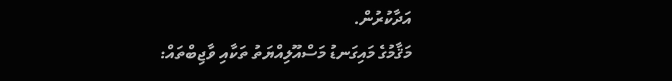އަދާކުރުން.
މަޤާމުގެ މައިގަނޑު މަސްއޫލިއްޔަތު ތަކާއި ވާޖިބްތައް: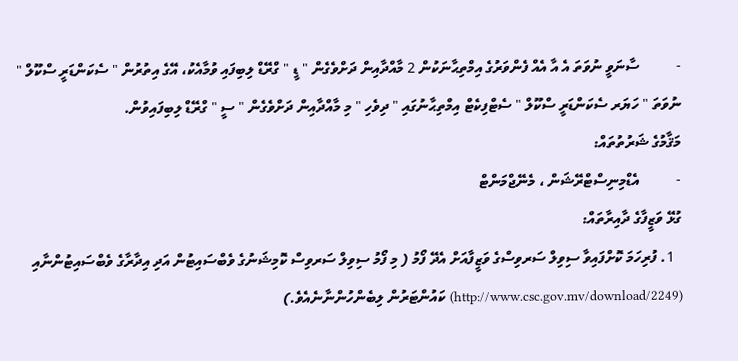-          ސާނަވީ ނުވަތަ އެ އާ އެއް ފެންވަރުގެ އިމްތިޙާނަކުން 2 މާއްދާއިން ދަށްވެގެން " ޑީ " ގްރޭޑް ލިބިފައި ވުމާއެކު، އޭގެ އިތުރުން " ސެކަންޑަރީ ސްކޫލް " ނުވަތަ " ހަޔަރ ސެކަންޑަރީ ސްކޫލް " ސެޓްފިކެޓް އިމްތިޙާނުގައި " ދިވެހި " މި މާއްދާއިން ދަށްވެގެން " ސީ " ގްރޭޑް ލިބިފައިވުން.
މަޤާމުގެ ޝަރުތުތައް:
-          އެޑްމިނިސްޓްރޭޝަން ، މެނޭޖްމަންޓް
ގުޅޭ ވަޒީފާގެ ދާއިރާތައް:
  1. ފުރިހަމަ ކޮށްފައިވާ ސިވިލް ސަރވިސްގެ ވަޒީފާއަށް އެދޭ ފޯމު ( މި ފޯމު ސިވިލް ސަރވިސް ކޮމިޝަނުގެ ވެބްސައިޓުން އަދި އިދާރާގެ ވެބްސައިޓުންނާއި (http://www.csc.gov.mv/download/2249) ކައުންޓަރުން ލިބެންހުންނާނެއެވެ.)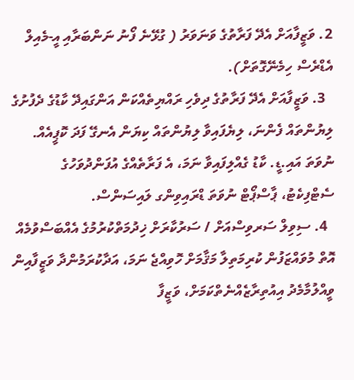2. ވަޒީފާއަށް އެދޭ ފަރާތުގެ ވަނަވަރު ( ގުޅޭނެ ފޯނު ނަންބަރާއި އީ-މެއިލް އެޑްރެސް ހިމެނޭގޮތަށް).
  3. ވަޒީފާއަށް އެދޭ ފަރާތުގެ ދިވެހި ރައްޔިތެއްކަން އަންގައިދޭ ކާޑުގެ ދެފުށުގެ ލިޔުންތައް ފެންނަ، ލިޔެފައިވާ ލިޔުންތައް ކިޔަން އެނގޭ ފަދަ ކޮޕީއެއް. ނުވަތަ އައި.ޑީ. ކާޑު ގެއްލިފައިވާ ނަމަ، އެ ފަރާތެއްގެ އުފަންދުވަހުގެ ސެޓްފިކެޓު، ޕާސްޕޯޓް ނުވަތަ ޑްރައިވިންގ ލައިސަންސް.
  4. ސިވިލް ސަރވިސްއަށް / ސަރުކާރަށް ޚިދުމަތްކުރުމުގެ އެއްބަސްވުމެއް އޮތް މުވައްޒަފުން ކުރިމަތިލާ މަޤާމަށް ހޮވިއްޖެ ނަމަ، އަދާކުރަމުންދާ ވަޒީފާއިން ވީއްލުމާމެދު އިއުތިރާޒެއްނެތްކަމަށް، ވަޒީފާ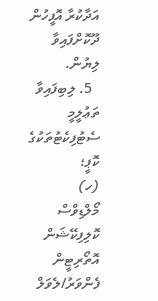އަދާކުރާ އޮފީހުން ދޫކޮށްފައިވާ ލިޔުން.
  5. ލިބިފައިވާ ތަޢުލީމީ ސެޓުފިކެޓުތަކުގެ ކޮޕީ؛
(ހ)   މޯލްޑިވްސް ކޮލިފިކޭޝަން އޮތޯރިޓީން ފެންވަރު/ލެވަލް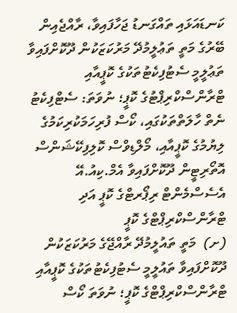ކަނޑައަޅައި ތައްގަނޑު ޖަހާފައިވާ، ރާއްޖެއިން ބޭރުގެ މަތީ ތަޢުލީމުދޭ މަރުކަޒަކުން ދޫކޮށްފައިވާ ތަޢުލީމީ ސެޓުފިކެޓުތަކުގެ ކޮޕީއާއި ޓްރާންސްކްރިޕްޓުގެ ކޮޕީ؛ ނުވަތަ: ސެޓްފިކެޓު ނެތް ހާލަތްތަކުގައި، ކޯސް ފުރިހަމަކުރިކަމުގެ ލިޔުމުގެ ކޮޕީއާއި، މޯލްޑިވްސް ކޮލިފިކޭޝަންސް އޮތޯރިޓީން ދޫކޮށްފައިވާ އެމް.ކިއު.އޭ އެސެސްމެންޓް ރިޕޯރޓްގެ ކޮޕީ އަދި ޓްރާންސްކްރިޕްޓްގެ ކޮޕީ
(ށ)  މަތީ ތައުލީމުދޭ ރާއްޖޭގެ މަރުކަޒަކުން ދޫކޮށްފައިވާ ތައުލީމީ ސެޓުފިކެޓުތަކުގެ ކޮޕީއާއި ޓްރާންސްކްރިޕްޓްގެ ކޮޕީ؛ ނުވަތަ ކޯސް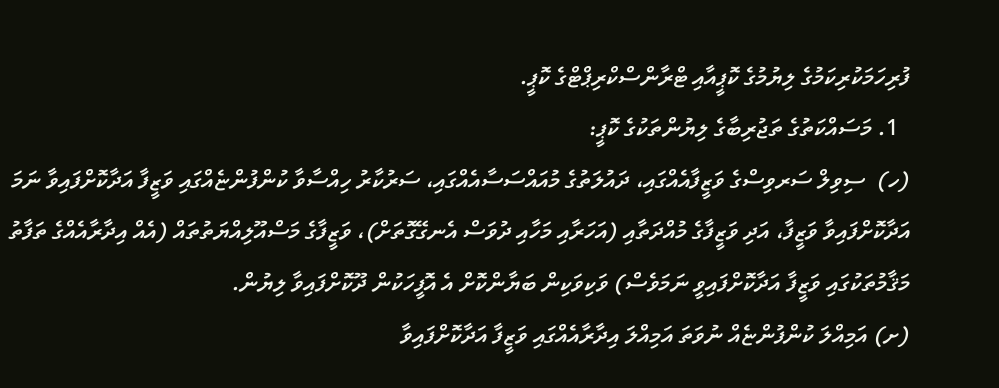ފުރިހަމަކުރިކަމުގެ ލިޔުމުގެ ކޮޕީއާއި ޓްރާންސްކްރިޕްޓްގެ ކޮޕީ.
  1. މަސައްކަތުގެ ތަޖުރިބާގެ ލިޔުންތަކުގެ ކޮޕީ:
(ހ)  ސިވިލް ސަރވިސްގެ ވަޒީފާއެއްގައި، ދައުލަތުގެ މުއައްސަސާއެއްގައި، ސަރުކާރު ހިއްސާވާ ކުންފުންޏެއްގައި ވަޒީފާ އަދާކޮށްފައިވާ ނަމަ އަދާކޮށްފައިވާ ވަޒީފާ، އަދި ވަޒީފާގެ މުއްދަތާއި (އަހަރާއި މަހާއި ދުވަސް އެނގޭގޮތަށް)، ވަޒީފާގެ މަސްއޫލިއްޔަތުތައް (އެއް އިދާރާއެއްގެ ތަފާތު މަޤާމުތަކުގައި ވަޒީފާ އަދާކޮށްފައިވީ ނަމަވެސް) ވަކިވަކިން ބަޔާންކޮށް އެ އޮފީހަކުން ދޫކޮށްފައިވާ ލިޔުން.
(ށ) އަމިއްލަ ކުންފުންޏެއް ނުވަތަ އަމިއްލަ އިދާރާއެއްގައި ވަޒީފާ އަދާކޮށްފައިވާ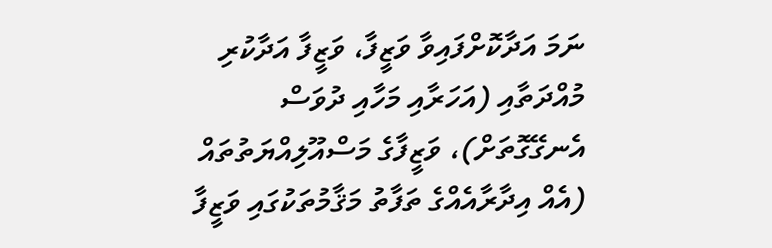ނަމަ އަދާކޮށްފައިވާ ވަޒީފާ، ވަޒީފާ އަދާކުރި މުއްދަތާއި (އަހަރާއި މަހާއި ދުވަސް އެނގޭގޮތަށް)، ވަޒީފާގެ މަސްއޫލިއްޔަތުތައް (އެއް އިދާރާއެއްގެ ތަފާތު މަޤާމުތަކުގައި ވަޒީފާ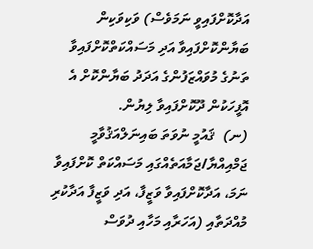އަދާކޮށްފައިވީ ނަމަވެސް) ވަކިވަކިން ބަޔާންކޮށްފައިވާ އަދި މަސައްކަތްކޮށްފައިވާ ތަނުގެ މުވައްޒަފުންގެ އަދަދު ބަޔާންކޮށް އެ އޮފީހަކުން ދޫކޮށްފައިވާ ލިޔުން.
(ނ)  ޤައުމީ ނުވަތަ ބައިނަލްއަޤުވާމީ ޖަމްއިއްޔާ/ޖަމާއަތެއްގައި މަސައްކަތް ކޮށްފައިވާ ނަމަ، އަދާކޮށްފައިވާ ވަޒީފާ، އަދި ވަޒީފާ އަދާކުރި މުއްދަތާއި (އަހަރާއި މަހާއި ދުވަސް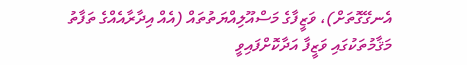އެނގޭގޮތަށް)، ވަޒީފާގެ މަސްއޫލިއްޔަތުތައް (އެއް އިދާރާއެއްގެ ތަފާތު މަޤާމުތަކުގައި ވަޒީފާ އަދާކޮށްފައިވީ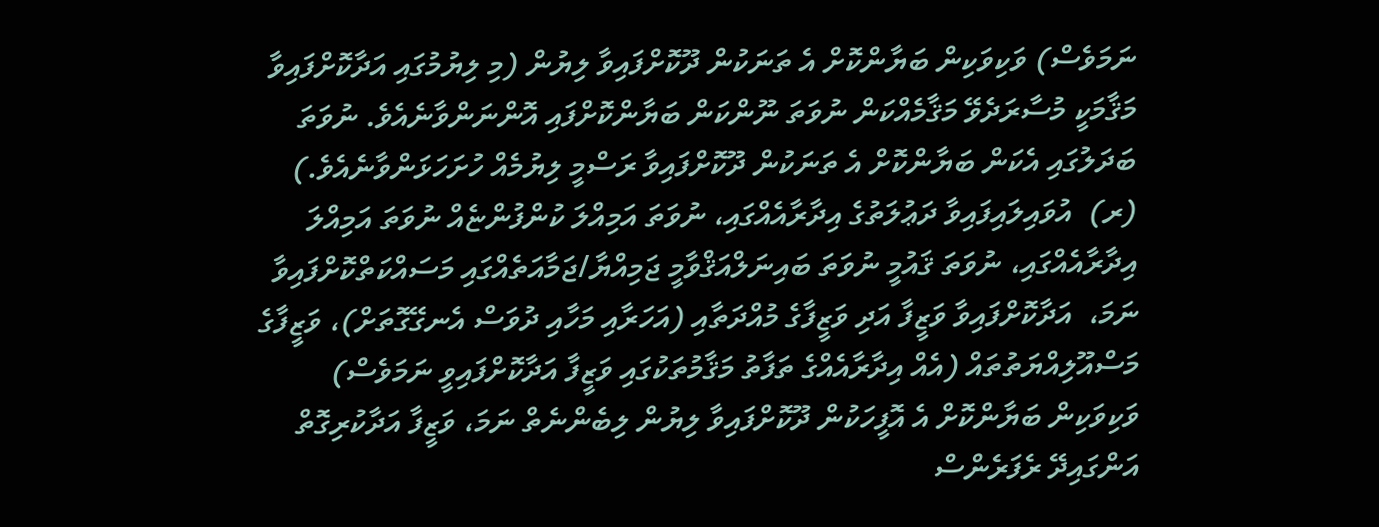ނަމަވެސް) ވަކިވަކިން ބަޔާންކޮށް އެ ތަނަކުން ދޫކޮށްފައިވާ ލިޔުން (މި ލިޔުމުގައި އަދާކޮށްފައިވާ މަޤާމަކީ މުސާރަދެވޭ މަޤާމެއްކަން ނުވަތަ ނޫންކަން ބަޔާންކޮށްފައި އޮންނަންވާނެއެވެ. ނުވަތަ ބަދަލުގައި އެކަން ބަޔާންކޮށް އެ ތަނަކުން ދޫކޮށްފައިވާ ރަސްމީ ލިޔުމެއް ހުށަހަޅަންވާނެއެވެ.)
(ރ)  އުވައިލައިފައިވާ ދަޢުލަތުގެ އިދާރާއެއްގައި، ނުވަތަ އަމިއްލަ ކުންފުންޏެއް ނުވަތަ އަމިއްލަ އިދާރާއެއްގައި، ނުވަތަ ޤައުމީ ނުވަތަ ބައިނަލްއަޤްވާމީ ޖަމިއްޔާ/ޖަމާއަތެއްގައި މަސައްކަތްކޮށްފައިވާ ނަމަ،  އަދާކޮށްފައިވާ ވަޒީފާ އަދި ވަޒީފާގެ މުއްދަތާއި (އަހަރާއި މަހާއި ދުވަސް އެނގޭގޮތަށް)، ވަޒީފާގެ މަސްއޫލިއްޔަތުތައް (އެއް އިދާރާއެއްގެ ތަފާތު މަޤާމުތަކުގައި ވަޒީފާ އަދާކޮށްފައިވީ ނަމަވެސް) ވަކިވަކިން ބަޔާންކޮށް އެ އޮފީހަކުން ދޫކޮށްފައިވާ ލިޔުން ލިބެންނެތް ނަމަ، ވަޒީފާ އަދާކުރިގޮތް އަންގައިދޭ ރެފަރެންސް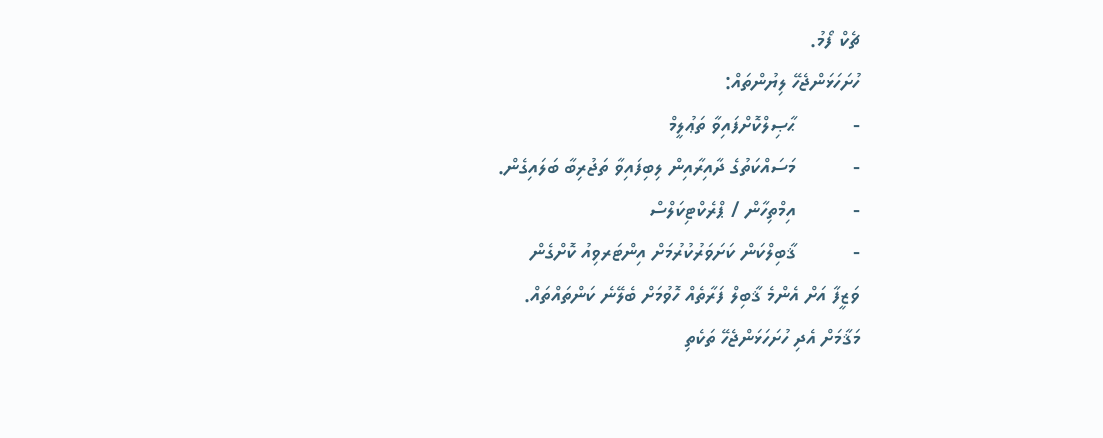ޗެކް ފޯމު.
ހުށަހަޅަންޖެހޭ ލިޔުންތައް:
-          ޙާޞިލްކޮށްފައިވާ ތަޢުލީމް
-          މަސައްކަތުގެ ދާއިރާއިން ލިބިފައިވާ ތަޖުރިބާ ބަލައިގެން.
-          އިމްތިހާން / ޕްރެކްޓިކަލްސް
-          ޤާބިލްކަން ކަށަވަރުކުރުމަށް އިންޓަރވިއު ކޮށްގެން
ވަޒީފާ އަށް އެންމެ ޤާބިލް ފަރާތެއް ހޮވުމަށް ބެލޭނެ ކަންތައްތައް.
މަޤާމަށް އެދި ހުށަހަޅަންޖެހޭ ތަކެތި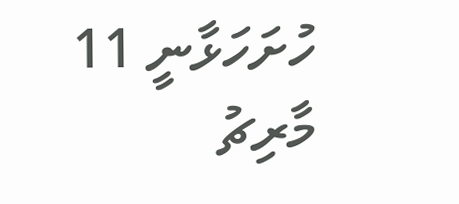ހުށަހަޅާނީ 11 މާރިޗު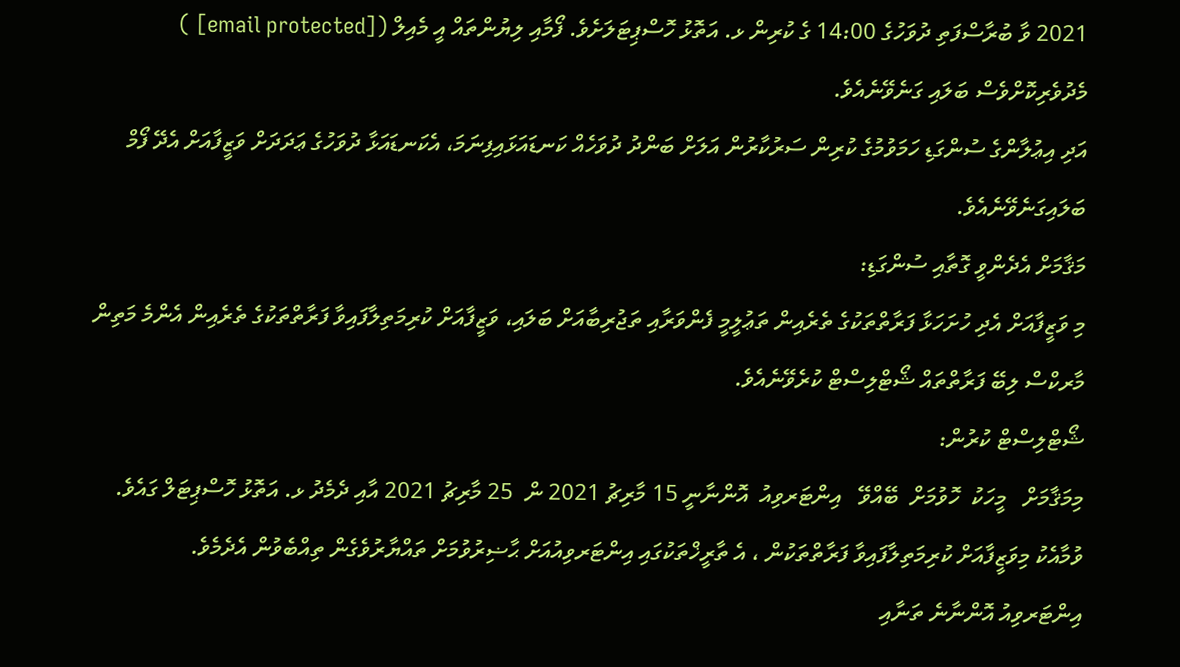2021 ވާ ބުރާސްފަތި ދުވަހުގެ 14:00 ގެ ކުރިން ޅ. އަތޮޅު ހޮސްޕިޓަލަށެވެ. ފޯމާއި ލިޔުންތައް އީ މެއިލް ([email protected] ) މެދުވެރިކޮށްވެސް ބަލައި ގަނެވޭނެއެވެ.
އަދި އިޢުލާންގެ ސުންގަޑި ހަމަވުމުގެ ކުރިން ސަރުކާރުން އަލަށް ބަންދު ދުވަހެއް ކަނޑައަޅައިފިނަމަ، އެކަނޑައަޅާ ދުވަހުގެ ޢަދަދަށް ވަޒީފާއަށް އެދޭ ފޯމް ބަލައިގަނެވޭނެއެވެ.
މަޤާމަށް އެދެންވީ ގޮތާއި ސުންގަޑި:
މި ވަޒީފާއަށް އެދި ހުށަހަޅާ ފަރާތްތަކުގެ ތެރެއިން ތަޢުލީމީ ފެންވަރާއި ތަޖުރިބާއަށް ބަލައި، ވަޒީފާއަށް ކުރިމަތިލާފައިވާ ފަރާތްތަކުގެ ތެރެއިން އެންމެ މަތިން މާރކްސް ލިބޭ ފަރާތްތައް ޝޯޓްލިސްޓް ކުރެވޭނެއެވެ.
ޝޯޓްލިސްޓް ކުރުން:
މިމަޤާމަށް   މީހަކު  ހޮވުމަށް  ބޭއްވޭ   އިންޓަރވިއު  އޮންނާނީ 15 މާރިޗު 2021 ން  25 މާރިޗު 2021 އާއި ދެމެދު ޅ. އަތޮޅު ހޮސްޕިޓަލް ގައެވެ. ވުމާއެކު މިވަޒީފާއަށް ކުރިމަތިލާފައިވާ ފަރާތްތަކުން ، އެ ތާރީޚްތަކުގައި އިންޓަރވިއުއަށް ޙާޟިރުވުމަށް ތައްޔާރުވެގެން ތިއްބެވުން އެދެމެވެ.
އިންޓަރވިއު އޮންނާނެ ތަނާއި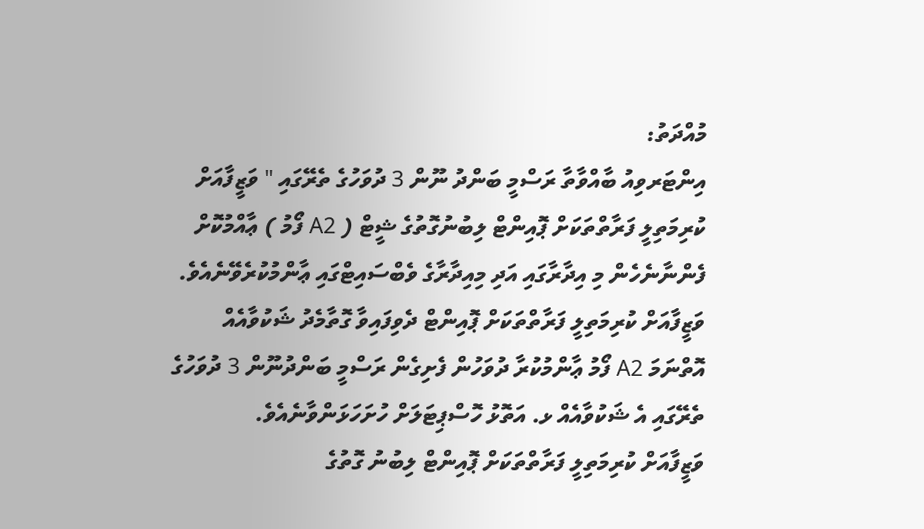މުއްދަތު:
އިންޓަރވިއު ބާއްވާތާ ރަސްމީ ބަންދު ނޫން 3 ދުވަހުގެ ތެރޭގައި " ވަޒީފާއަށް ކުރިމަތިލީ ފަރާތްތަކަށް ޕޮއިންޓް ލިބުނުގޮތުގެ ޝީޓް ( A2 ފޯމު ) ޢާއްމުކޮށް ފެންނާނެހެން މި އިދާރާގައި އަދި މިއިދާރާގެ ވެބްސައިޓްގައި ޢާންމުކުރެވޭނެއެވެ. ވަޒީފާއަށް ކުރިމަތިލީ ފަރާތްތަކަށް ޕޮއިންޓް ދެވިފައިވާ ގޮތާމެދު ޝަކުވާއެއް އޮތްނަމަ A2 ފޯމު ޢާންމުކުރާ ދުވަހުން ފެށިގެން ރަސްމީ ބަންދުނޫން 3 ދުވަހުގެ ތެރޭގައި އެ ޝަކުވާއެއް ޅ. އަތޮޅު ހޮސްޕިޓަލަށް ހުށަހަޅަންވާނެއެވެ.
ވަޒީފާއަށް ކުރިމަތިލީ ފަރާތްތަކަށް ޕޮއިންޓް ލިބުނު ގޮތުގެ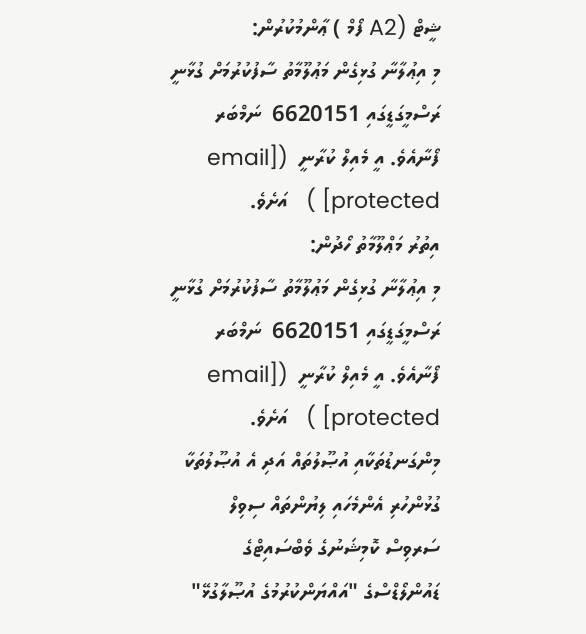ޝީޓް (A2 ފޯމް ) ޢާންމުކުރުން:
މި އިޢުލާނާ ގުޅިގެން މަޢުލޫމާތު ސާފުކުރުމަށް ގުޅާނީ ރަސްމީގަޑީގައި 6620151  ނަމްބަރ ފޯނާއެވެ. އީ މެއިލް ކުރާނީ  ([email protected] )   އަށެވެ.
އިތުރު މަޢްލޫމާތު ހޯދުން:
މި އިޢުލާނާ ގުޅިގެން މަޢުލޫމާތު ސާފުކުރުމަށް ގުޅާނީ ރަސްމީގަޑީގައި 6620151  ނަމްބަރ ފޯނާއެވެ. އީ މެއިލް ކުރާނީ  ([email protected] )   އަށެވެ. މިންގަނޑުތަކާއި އުޞޫލުތައް އަދި އެ އުޞޫލުތަކާ ގުޅުންހުރި އެންމެހައި ލިޔުންތައް ސިވިލް ސަރވިސް ކޮމިޝަނުގެ ވެބްސައިޓްގެ ޑައުންލޯޑްސްގެ "އައްޔަންކުރުމުގެ އުޞޫލާގުޅޭ"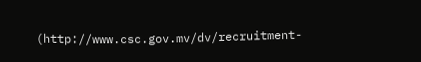(http://www.csc.gov.mv/dv/recruitment-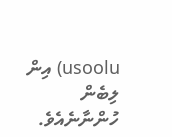usoolu) އިން ލިބެން ހުންނާނެއެވެ.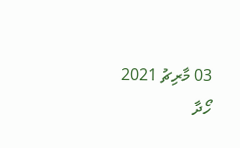03 މާރިޗު 2021
ހޯދާ